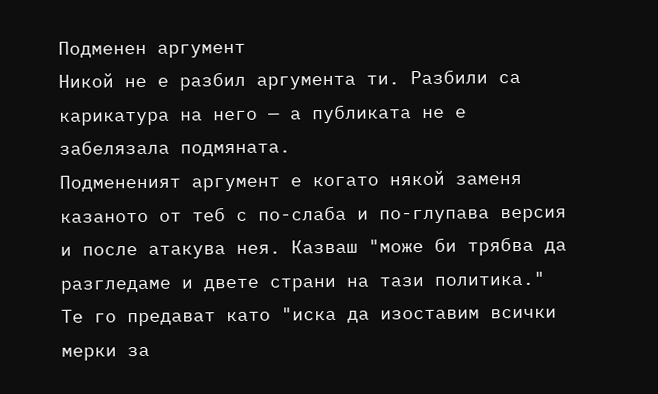Подменен аргумент
Никой не е разбил аргумента ти. Разбили са карикатура на него — а публиката не е забелязала подмяната.
Подмененият аргумент е когато някой заменя казаното от теб с по-слаба и по-глупава версия и после атакува нея. Казваш "може би трябва да разгледаме и двете страни на тази политика." Те го предават като "иска да изоставим всички мерки за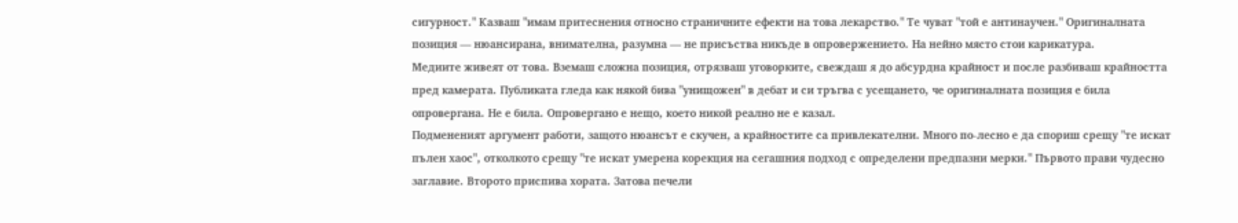сигурност." Казваш "имам притеснения относно страничните ефекти на това лекарство." Те чуват "той е антинаучен." Оригиналната позиция — нюансирана, внимателна, разумна — не присъства никъде в опровержението. На нейно място стои карикатура.
Медиите живеят от това. Вземаш сложна позиция, отрязваш уговорките, свеждаш я до абсурдна крайност и после разбиваш крайността пред камерата. Публиката гледа как някой бива "унищожен" в дебат и си тръгва с усещането, че оригиналната позиция е била опровергана. Не е била. Опровергано е нещо, което никой реално не е казал.
Подмененият аргумент работи, защото нюансът е скучен, а крайностите са привлекателни. Много по-лесно е да спориш срещу "те искат пълен хаос", отколкото срещу "те искат умерена корекция на сегашния подход с определени предпазни мерки." Първото прави чудесно заглавие. Второто приспива хората. Затова печели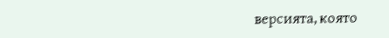версията, която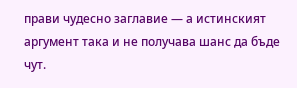прави чудесно заглавие — а истинският аргумент така и не получава шанс да бъде чут.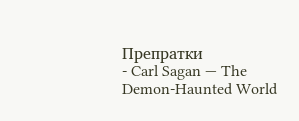Препратки
- Carl Sagan — The Demon-Haunted World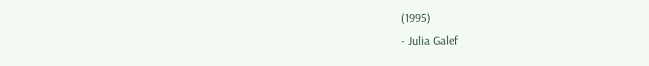(1995)
- Julia Galef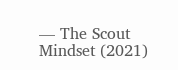— The Scout Mindset (2021)